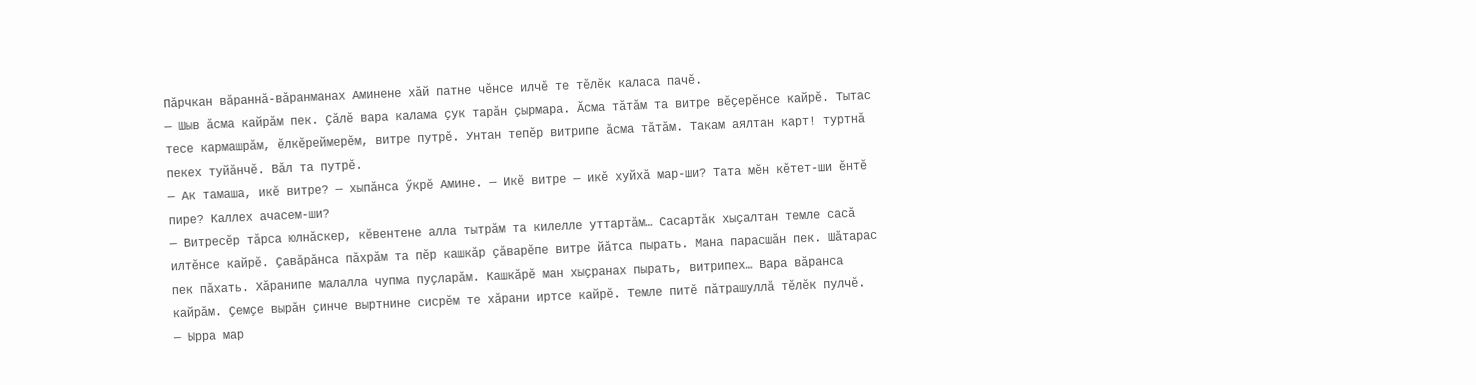Пӑрчкан вӑраннӑ-вӑранманах Аминене хӑй патне чӗнсе илчӗ те тӗлӗк каласа пачӗ.
— Шыв ӑсма кайрӑм пек. Ҫӑлӗ вара калама ҫук тарӑн ҫырмара. Ӑсма тӑтӑм та витре вӗҫерӗнсе кайрӗ. Тытас тесе кармашрӑм, ӗлкӗреймерӗм, витре путрӗ. Унтан тепӗр витрипе ӑсма тӑтӑм. Такам аялтан карт! туртнӑ пекех туйӑнчӗ. Вӑл та путрӗ.
— Ак тамаша, икӗ витре? — хыпӑнса ӳкрӗ Амине. — Икӗ витре — икӗ хуйхӑ мар-ши? Тата мӗн кӗтет-ши ӗнтӗ пире? Каллех ачасем-ши?
— Витресӗр тӑрса юлнӑскер, кӗвентене алла тытрӑм та килелле уттартӑм… Сасартӑк хыҫалтан темле сасӑ илтӗнсе кайрӗ. Ҫавӑрӑнса пӑхрӑм та пӗр кашкӑр ҫӑварӗпе витре йӑтса пырать. Мана парасшӑн пек. Шӑтарас пек пӑхать. Хӑранипе малалла чупма пуҫларӑм. Кашкӑрӗ ман хыҫранах пырать, витрипех… Вара вӑранса кайрӑм. Ҫемҫе вырӑн ҫинче выртнине сисрӗм те хӑрани иртсе кайрӗ. Темле питӗ пӑтрашуллӑ тӗлӗк пулчӗ.
— Ырра мар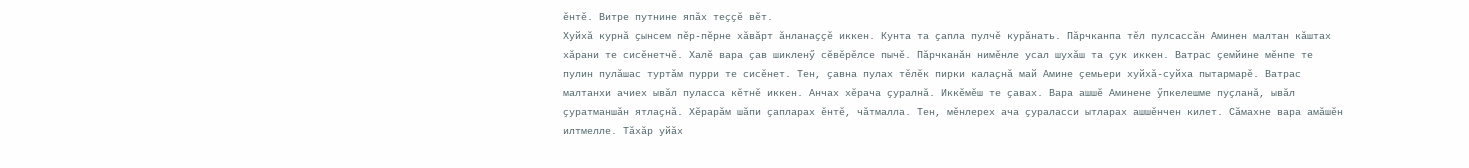ӗнтӗ. Витре путнине япӑх теҫҫӗ вӗт.
Хуйхӑ курнӑ ҫынсем пӗр-пӗрне хӑвӑрт ӑнланаҫҫӗ иккен. Кунта та ҫапла пулчӗ курӑнать. Пӑрчканпа тӗл пулсассӑн Аминен малтан кӑштах хӑрани те сисӗнетчӗ. Халӗ вара ҫав шикленӳ сӗвӗрӗлсе пычӗ. Пӑрчканӑн нимӗнле усал шухӑш та ҫук иккен. Ватрас ҫемйине мӗнпе те пулин пулӑшас туртӑм пурри те сисӗнет. Тен, ҫавна пулах тӗлӗк пирки калаҫнӑ май Амине ҫемьери хуйхӑ-суйха пытармарӗ. Ватрас малтанхи ачиех ывӑл пуласса кӗтнӗ иккен. Анчах хӗрача ҫуралнӑ. Иккӗмӗш те ҫавах. Вара ашшӗ Аминене ӳпкелешме пуҫланӑ, ывӑл ҫуратманшӑн ятлаҫнӑ. Хӗрарӑм шӑпи ҫапларах ӗнтӗ, чӑтмалла. Тен, мӗнлерех ача ҫураласси ытларах ашшӗнчен килет. Сӑмахне вара амӑшӗн илтмелле. Тӑхӑр уйӑх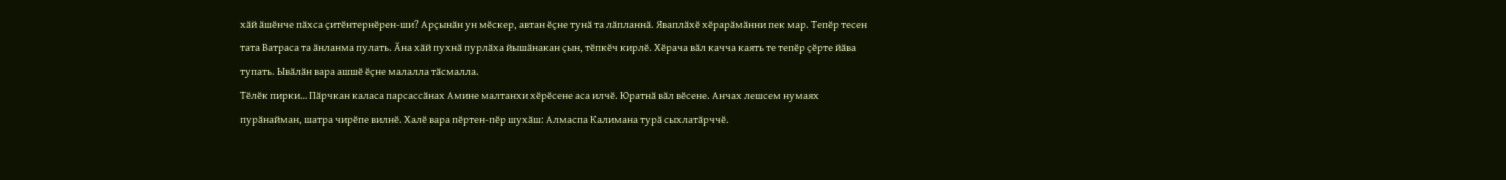хӑй ӑшӗнче пӑхса ҫитӗнтернӗрен-ши? Арҫынӑн ун мӗскер, автан ӗҫне тунӑ та лӑпланнӑ. Яваплӑхӗ хӗрарӑмӑнни пек мар. Тепӗр тесен тата Ватраса та ӑнланма пулать. Ӑна хӑй пухнӑ пурлӑха йышӑнакан ҫын, тӗпкӗч кирлӗ. Хӗрача вӑл качча каять те тепӗр ҫӗрте йӑва тупать. Ывӑлӑн вара ашшӗ ӗҫне малалла тӑсмалла.
Тӗлӗк пирки… Пӑрчкан каласа парсассӑнах Амине малтанхи хӗрӗсене аса илчӗ. Юратнӑ вӑл вӗсене. Анчах лешсем нумаях пурӑнайман, шатра чирӗпе вилнӗ. Халӗ вара пӗртен-пӗр шухӑш: Алмаспа Калимана турӑ сыхлатӑрччӗ.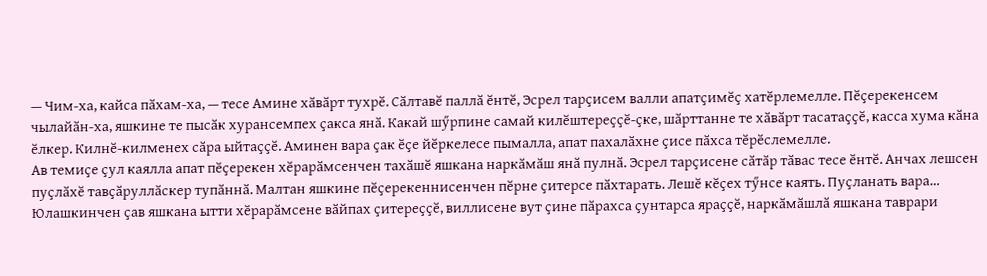— Чим-ха, кайса пӑхам-ха, — тесе Амине хӑвӑрт тухрӗ. Сӑлтавӗ паллӑ ӗнтӗ, Эсрел тарҫисем валли апатҫимӗҫ хатӗрлемелле. Пӗҫерекенсем чылайӑн-ха, яшкине те пысӑк хурансемпех ҫакса янӑ. Какай шӳрпине самай килӗштереҫҫӗ-ҫке, шӑрттанне те хӑвӑрт тасатаҫҫӗ, касса хума кӑна ӗлкер. Килнӗ-килменех сӑра ыйтаҫҫӗ. Аминен вара ҫак ӗҫе йӗркелесе пымалла, апат пахалӑхне ҫисе пӑхса тӗрӗслемелле.
Ав темиҫе ҫул каялла апат пӗҫерекен хӗрарӑмсенчен тахӑшӗ яшкана наркӑмӑш янӑ пулнӑ. Эсрел тарҫисене сӑтӑр тӑвас тесе ӗнтӗ. Анчах лешсен пуҫлӑхӗ тавҫӑруллӑскер тупӑннӑ. Малтан яшкине пӗҫерекеннисенчен пӗрне ҫитерсе пӑхтарать. Лешӗ кӗҫех тӳнсе каять. Пуҫланать вара… Юлашкинчен ҫав яшкана ытти хӗрарӑмсене вӑйпах ҫитереҫҫӗ, виллисене вут ҫине пӑрахса ҫунтарса яраҫҫӗ, наркӑмӑшлӑ яшкана таврари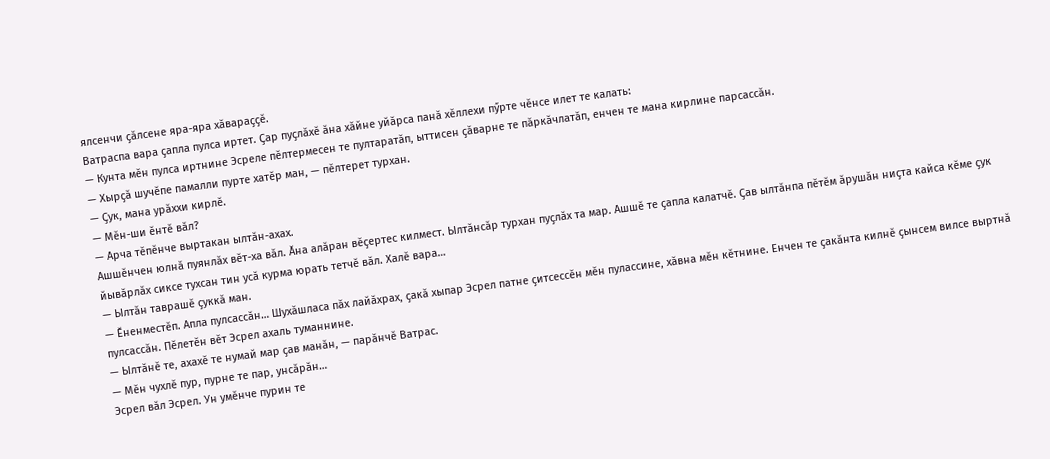ялсенчи ҫӑлсене яра-яра хӑвараҫҫӗ.
Ватраспа вара ҫапла пулса иртет. Ҫар пуҫлӑхӗ ӑна хӑйне уйӑрса панӑ хӗллехи пӳрте чӗнсе илет те калать:
— Кунта мӗн пулса иртнине Эсреле пӗлтермесен те пултаратӑп, ыттисен ҫӑварне те пӑркӑчлатӑп, енчен те мана кирлине парсассӑн.
— Хырҫӑ шучӗпе памалли пурте хатӗр ман, — пӗлтерет турхан.
— Ҫук, мана урӑххи кирлӗ.
— Мӗн-ши ӗнтӗ вӑл?
— Арча тӗпӗнче выртакан ылтӑн-ахах.
Ашшӗнчен юлнӑ пуянлӑх вӗт-ха вӑл. Ӑна алӑран вӗҫертес килмест. Ылтӑнсӑр турхан пуҫлӑх та мар. Ашшӗ те ҫапла калатчӗ. Ҫав ылтӑнпа пӗтӗм ӑрушӑн ниҫта кайса кӗме ҫук йывӑрлӑх сиксе тухсан тин усӑ курма юрать тетчӗ вӑл. Халӗ вара…
— Ылтӑн таврашӗ ҫуккӑ ман.
— Ӗненместӗп. Апла пулсассӑн… Шухӑшласа пӑх лайӑхрах, ҫакӑ хыпар Эсрел патне ҫитсессӗн мӗн пулассине, хӑвна мӗн кӗтнине. Енчен те ҫакӑнта килнӗ ҫынсем вилсе выртнӑ пулсассӑн. Пӗлетӗн вӗт Эсрел ахаль туманнине.
— Ылтӑнӗ те, ахахӗ те нумай мар ҫав манӑн, — парӑнчӗ Ватрас.
— Мӗн чухлӗ пур, пурне те пар, унсӑрӑн…
Эсрел вӑл Эсрел. Ун умӗнче пурин те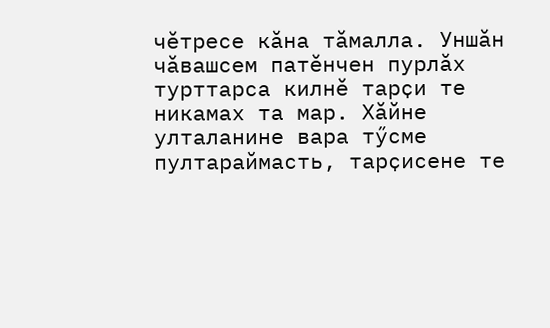чӗтресе кӑна тӑмалла. Уншӑн чӑвашсем патӗнчен пурлӑх турттарса килнӗ тарҫи те никамах та мар. Хӑйне улталанине вара тӳсме пултараймасть, тарҫисене те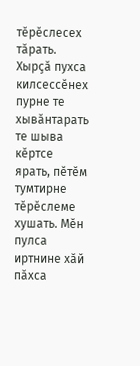тӗрӗслесех тӑрать. Хырҫӑ пухса килсессӗнех пурне те хывӑнтарать те шыва кӗртсе ярать, пӗтӗм тумтирне тӗрӗслеме хушать. Мӗн пулса иртнине хӑй пӑхса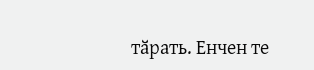тӑрать. Енчен те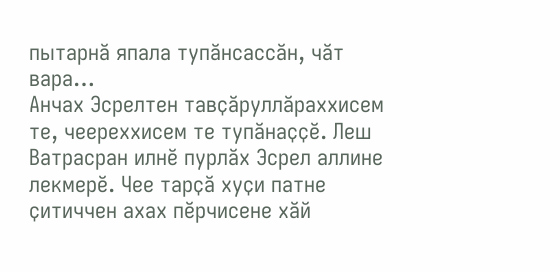пытарнӑ япала тупӑнсассӑн, чӑт вара…
Анчах Эсрелтен тавҫӑруллӑраххисем те, чеереххисем те тупӑнаҫҫӗ. Леш Ватрасран илнӗ пурлӑх Эсрел аллине лекмерӗ. Чее тарҫӑ хуҫи патне ҫитиччен ахах пӗрчисене хӑй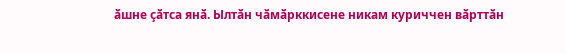ӑшне ҫӑтса янӑ. Ылтӑн чӑмӑрккисене никам куриччен вӑрттӑн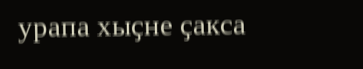урапа хыҫне ҫакса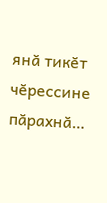янӑ тикӗт чӗрессине пӑрахнӑ…